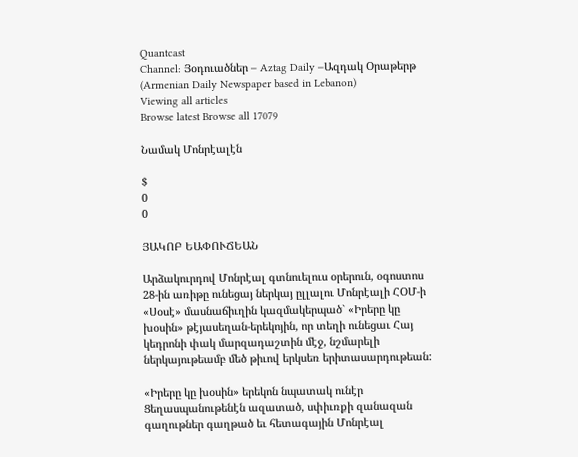Quantcast
Channel: Յօդուածներ – Aztag Daily –Ազդակ Օրաթերթ (Armenian Daily Newspaper based in Lebanon)
Viewing all articles
Browse latest Browse all 17079

Նամակ Մոնրէալէն

$
0
0

ՅԱԿՈԲ ԵԱՓՈՒՃԵԱՆ

Արձակուրդով Մոնրէալ գտնուելուս օրերուն, օգոստոս 28-ին առիթը ունեցայ ներկայ ըլլալու Մոնրէալի ՀՕՄ-ի «Սօսէ» մասնաճիւղին կազմակերպած` «Իրերը կը խօսին» թէյասեղան-երեկոյին, որ տեղի ունեցաւ Հայ կեդրոնի փակ մարզադաշտին մէջ, նշմարելի ներկայութեամբ մեծ թիւով երկսեռ երիտասարդութեան:

«Իրերը կը խօսին» երեկոն նպատակ ունէր Ցեղասպանութենէն ազատած, սփիւռքի զանազան գաղութներ գաղթած եւ հետագային Մոնրէալ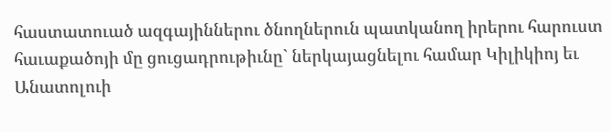հաստատուած ազգայիններու ծնողներուն պատկանող իրերու հարուստ հաւաքածոյի մը ցուցադրութիւնը` ներկայացնելու համար Կիլիկիոյ եւ Անատոլուի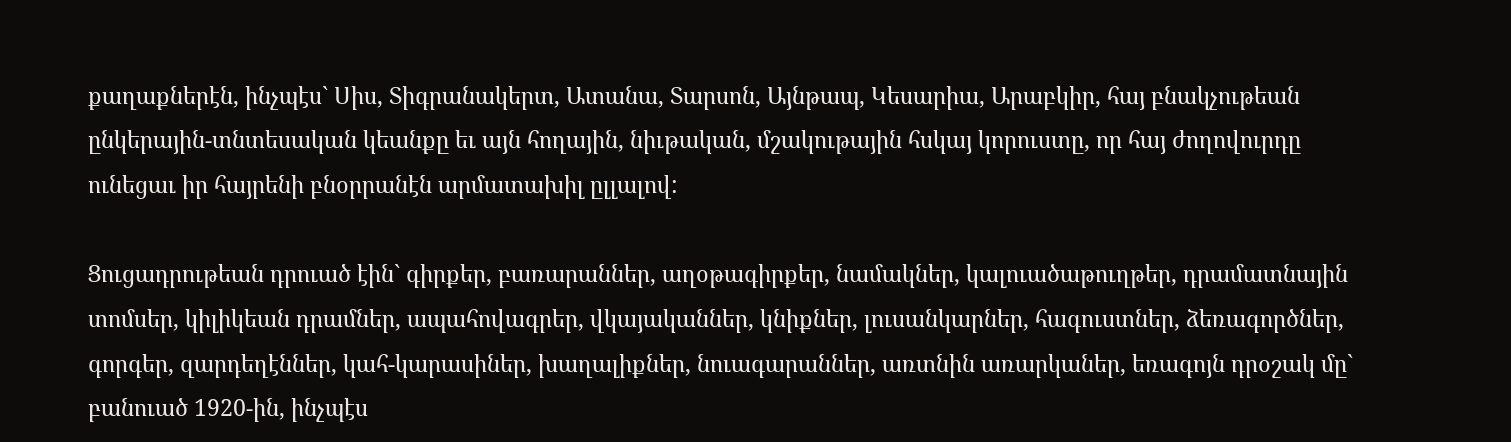քաղաքներէն, ինչպէս` Սիս, Տիգրանակերտ, Ատանա, Տարսոն, Այնթապ, Կեսարիա, Արաբկիր, հայ բնակչութեան ընկերային-տնտեսական կեանքը եւ այն հողային, նիւթական, մշակութային հսկայ կորուստը, որ հայ ժողովուրդը ունեցաւ իր հայրենի բնօրրանէն արմատախիլ ըլլալով:

Ցուցադրութեան դրուած էին` գիրքեր, բառարաններ, աղօթագիրքեր, նամակներ, կալուածաթուղթեր, դրամատնային տոմսեր, կիլիկեան դրամներ, ապահովագրեր, վկայականներ, կնիքներ, լուսանկարներ, հագուստներ, ձեռագործներ, գորգեր, զարդեղէններ, կահ-կարասիներ, խաղալիքներ, նուագարաններ, առտնին առարկաներ, եռագոյն դրօշակ մը` բանուած 1920-ին, ինչպէս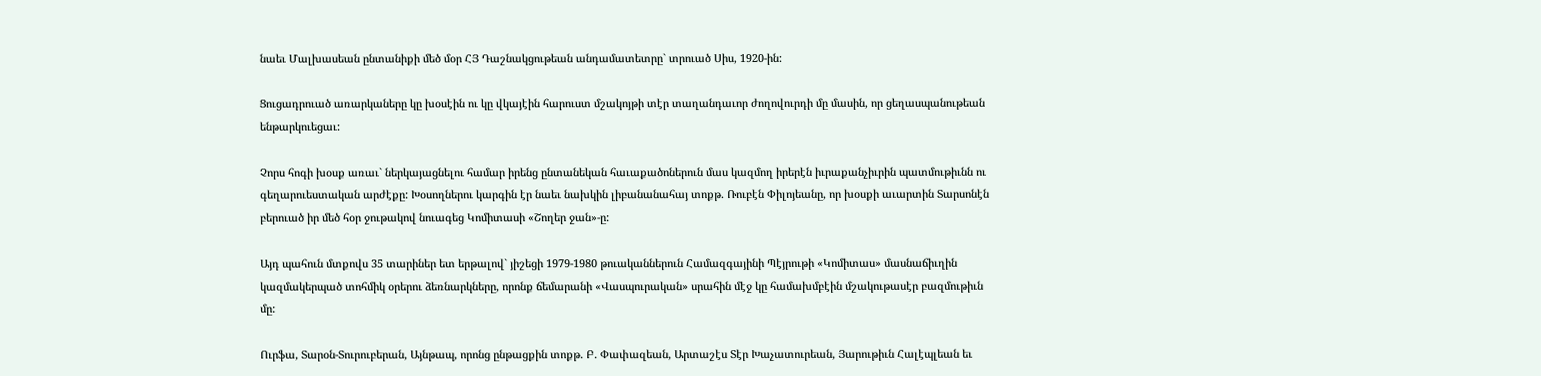նաեւ Մալխասեան ընտանիքի մեծ մօր ՀՅ Դաշնակցութեան անդամատետրը` տրուած Սիս, 1920-ին:

Ցուցադրուած առարկաները կը խօսէին ու կը վկայէին հարուստ մշակոյթի տէր տաղանդաւոր ժողովուրդի մը մասին, որ ցեղասպանութեան ենթարկուեցաւ:

Չորս հոգի խօսք առաւ` ներկայացնելու համար իրենց ընտանեկան հաւաքածոներուն մաս կազմող իրերէն իւրաքանչիւրին պատմութիւնն ու գեղարուեստական արժէքը: Խօսողներու կարգին էր նաեւ նախկին լիբանանահայ տոքթ. Ռուբէն Փիլոյեանը, որ խօսքի աւարտին Տարսոնէն բերուած իր մեծ հօր ջութակով նուագեց Կոմիտասի «Շողեր ջան»-ը:

Այդ պահուն մտքովս 35 տարիներ ետ երթալով` յիշեցի 1979-1980 թուականներուն Համազգայինի Պէյրութի «Կոմիտաս» մասնաճիւղին կազմակերպած տոհմիկ օրերու ձեռնարկները, որոնք ճեմարանի «Վասպուրական» սրահին մէջ կը համախմբէին մշակութասէր բազմութիւն մը:

Ուրֆա, Տարօն-Տուրուբերան, Այնթապ, որոնց ընթացքին տոքթ. Բ. Փափազեան, Արտաշէս Տէր Խաչատուրեան, Յարութիւն Հալէպլեան եւ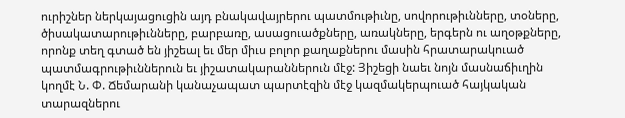ուրիշներ ներկայացուցին այդ բնակավայրերու պատմութիւնը, սովորութիւնները, տօները, ծիսակատարութիւնները, բարբառը, ասացուածքները, առակները, երգերն ու աղօթքները, որոնք տեղ գտած են յիշեալ եւ մեր միւս բոլոր քաղաքներու մասին հրատարակուած պատմագրութիւններուն եւ յիշատակարաններուն մէջ: Յիշեցի նաեւ նոյն մասնաճիւղին կողմէ Ն. Փ. Ճեմարանի կանաչապատ պարտէզին մէջ կազմակերպուած հայկական տարազներու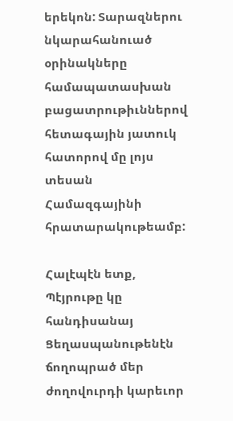երեկոն: Տարազներու նկարահանուած օրինակները համապատասխան բացատրութիւններով հետագային յատուկ հատորով մը լոյս տեսան Համազգայինի հրատարակութեամբ:

Հալէպէն ետք, Պէյրութը կը հանդիսանայ Ցեղասպանութենէն ճողոպրած մեր ժողովուրդի կարեւոր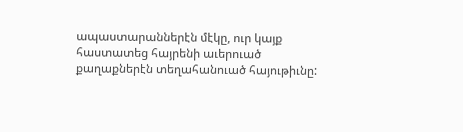ապաստարաններէն մէկը, ուր կայք հաստատեց հայրենի աւերուած քաղաքներէն տեղահանուած հայութիւնը: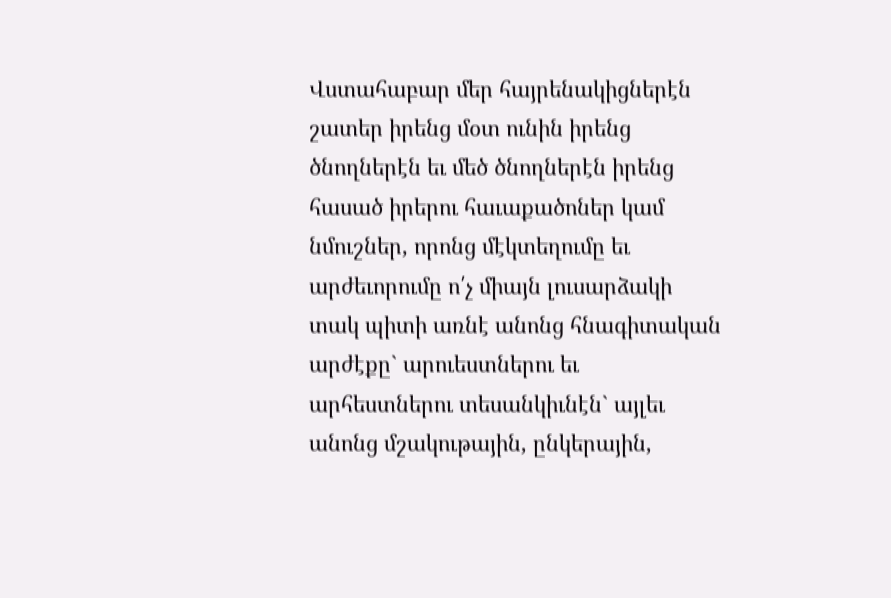Վստահաբար մեր հայրենակիցներէն շատեր իրենց մօտ ունին իրենց ծնողներէն եւ մեծ ծնողներէն իրենց հասած իրերու հաւաքածոներ կամ նմուշներ, որոնց մէկտեղումը եւ արժեւորումը ո՛չ միայն լուսարձակի տակ պիտի առնէ անոնց հնագիտական արժէքը` արուեստներու եւ արհեստներու տեսանկիւնէն` այլեւ անոնց մշակութային, ընկերային,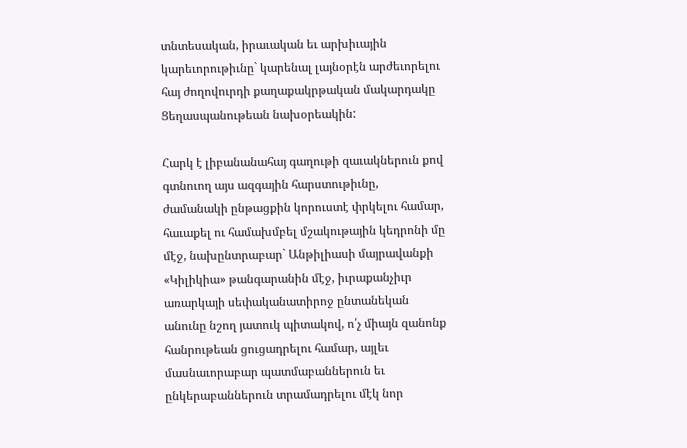տնտեսական, իրաւական եւ արխիւային կարեւորութիւնը` կարենալ լայնօրէն արժեւորելու հայ ժողովուրդի քաղաքակրթական մակարդակը Ցեղասպանութեան նախօրեակին:

Հարկ է լիբանանահայ գաղութի զաւակներուն քով գտնուող այս ազգային հարստութիւնը, ժամանակի ընթացքին կորուստէ փրկելու համար, հաւաքել ու համախմբել մշակութային կեդրոնի մը մէջ, նախընտրաբար` Անթիլիասի մայրավանքի «Կիլիկիա» թանգարանին մէջ, իւրաքանչիւր առարկայի սեփականատիրոջ ընտանեկան անունը նշող յատուկ պիտակով, ո՛չ միայն զանոնք հանրութեան ցուցադրելու համար, այլեւ մասնաւորաբար պատմաբաններուն եւ ընկերաբաններուն տրամադրելու մէկ նոր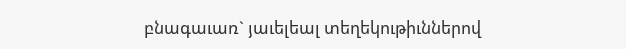բնագաւառ` յաւելեալ տեղեկութիւններով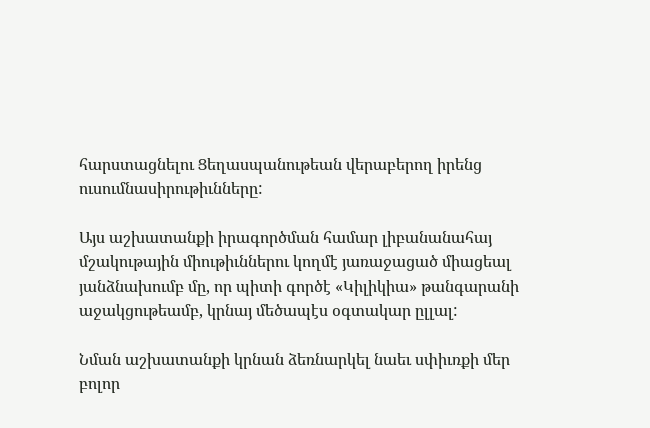հարստացնելու Ցեղասպանութեան վերաբերող իրենց ուսումնասիրութիւնները:

Այս աշխատանքի իրագործման համար լիբանանահայ մշակութային միութիւններու կողմէ յառաջացած միացեալ յանձնախումբ մը, որ պիտի գործէ «Կիլիկիա» թանգարանի աջակցութեամբ, կրնայ մեծապէս օգտակար ըլլալ:

Նման աշխատանքի կրնան ձեռնարկել նաեւ սփիւռքի մեր բոլոր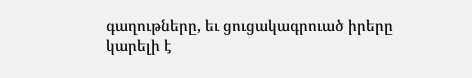գաղութները, եւ ցուցակագրուած իրերը կարելի է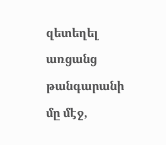զետեղել առցանց թանգարանի մը մէջ,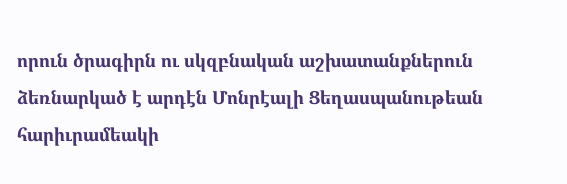որուն ծրագիրն ու սկզբնական աշխատանքներուն ձեռնարկած է արդէն Մոնրէալի Ցեղասպանութեան հարիւրամեակի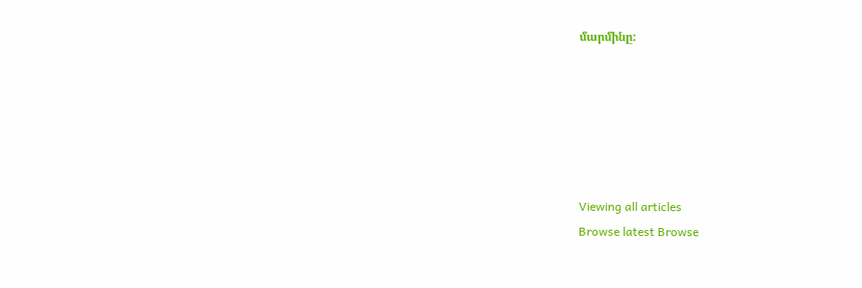մարմինը:






Viewing all articles
Browse latest Browse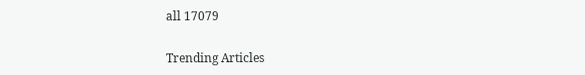all 17079

Trending Articles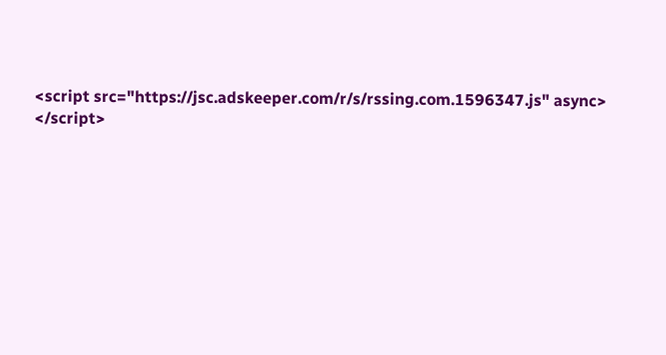<script src="https://jsc.adskeeper.com/r/s/rssing.com.1596347.js" async> </script>